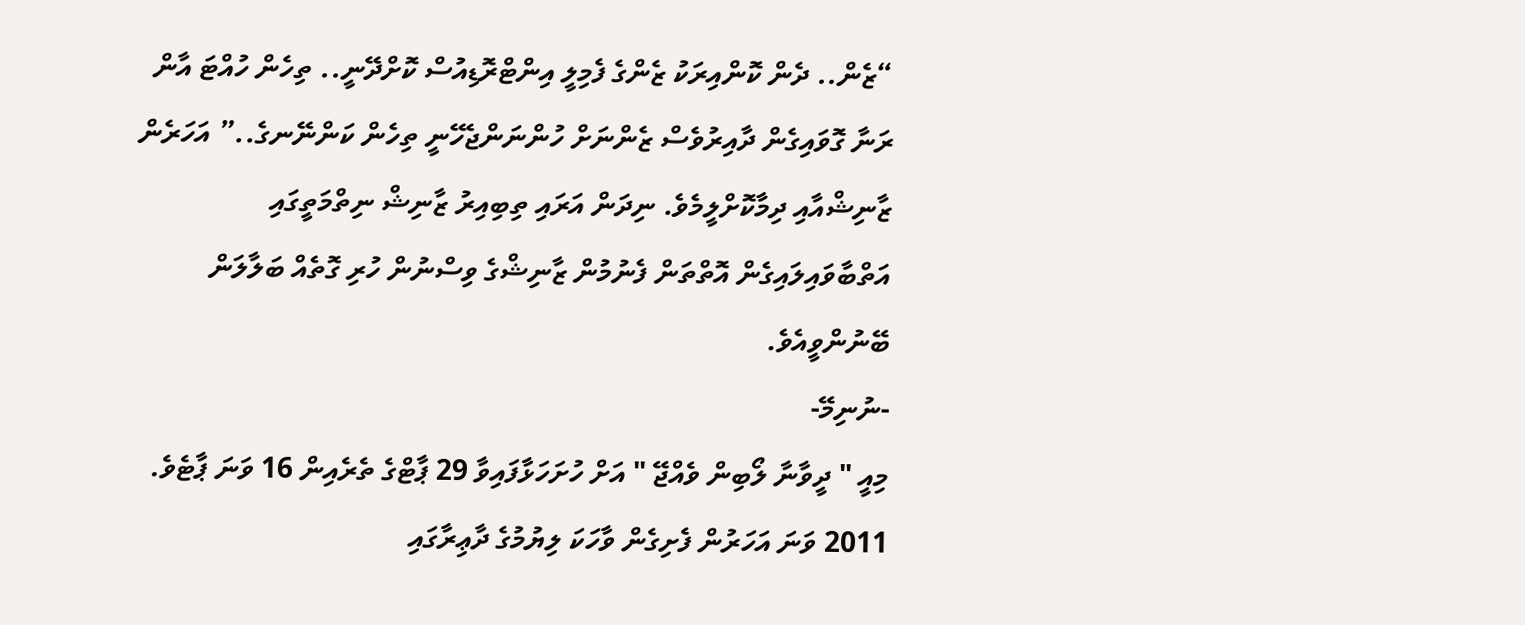“ޒެން.. ދެން ކޮންއިރަކު ޒެންގެ ފެމިލީ އިންޓްރޮޑިއުސް ކޮށްދޭނީ.. ތިހެން ހުއްޓަ އާން ރަނާ ގޮވައިގެން ދާއިރުވެސް ޒެންނަށް ހުންނަންޖެހޭނީ ތިހެން ކަންނޭނގެ..” އަހަރެން ޒާނިޝްއާއި ދިމާކޮށްލީމެވެ. ނިދަން އަރައި ތިބިއިރު ޒާނިޝް ނިތްމަތީގައި އަތްބާވައިލައިގެން އޮތްތަން ފެނުމުން ޒާނިޝްގެ ވިސްނުން ހުރި ގޮތެއް ބަލާލަން ބޭނުންވީއެވެ.
-ނުނިމޭ-
މިއީ " ދީވާނާ ލޯބިން ވެއްޖޭ " އަށް ހުށަހަޅާފައިވާ 29 ޕާޓްގެ ތެރެއިން 16 ވަނަ ޕާޓެވެ.
2011 ވަނަ އަހަރުން ފެށިގެން ވާހަކަ ލިޔުމުގެ ދާޢިރާގައި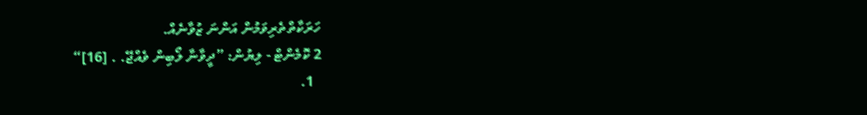ހަރަކާތްތެރިވަމުން އަންނަ ޒުވާނެއް.
2 ކޮމެންޓް - ލިޔުން: ”ދީވާނާ ލޯބިން ވެއްޖޭ. . [16]“
  1.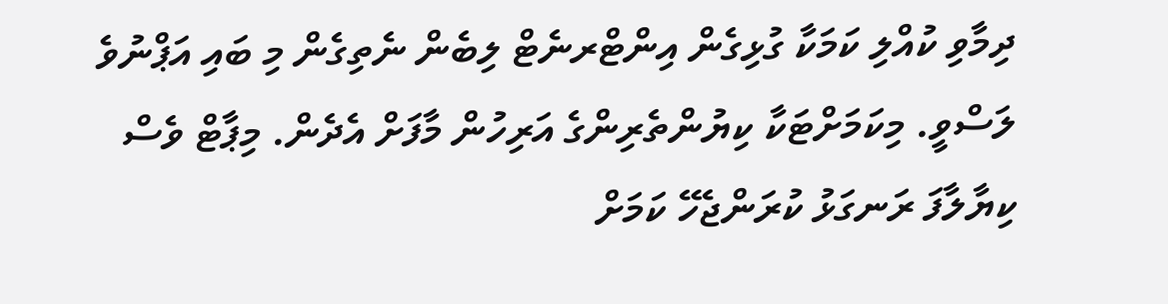ދިމާވި ކުއްލި ކަމަކާ ގުޅިގެން އިންޓްރނެޓް ލިބެން ނެތިގެން މި ބައި އަޕްނުވެ ލަސްވީ. މިކަމަށްޓަކާ ކިޔުންތެރިންގެ އަރިހުން މާފަށް އެދެން. މިޕާޓް ވެސް ކިޔާލާފަ ރަނގަޅު ކުރަންޖެހޭ ކަމަށް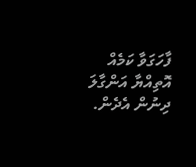ފާހަގަވާ ކަމެއް އޮތިއްޔާ އަންގާލަ ދިނުން އެދެން.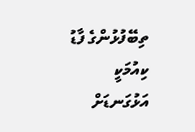ތިބޭފުޅުންގެ ފާޑު ކިއުމަކީ އަޅުގަނޑަށް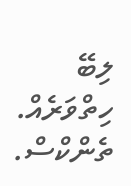ލިބޭ ހިތްވަރެއް. ތެންކްސް.